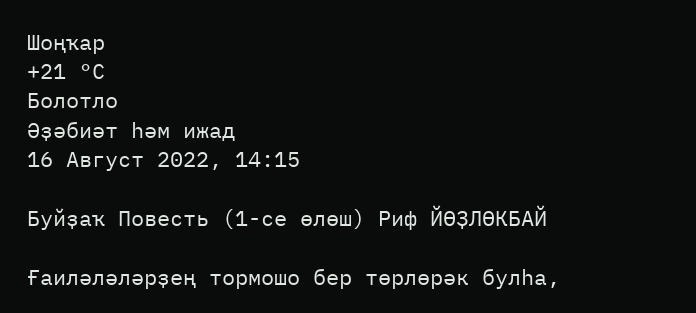Шоңҡар
+21 °С
Болотло
Әҙәбиәт һәм ижад
16 Август 2022, 14:15

Буйҙаҡ Повесть (1-се өлөш) Риф ЙӨҘЛӨКБАЙ

Ғаиләләләрҙең тормошо бер төрлөрәк булһа,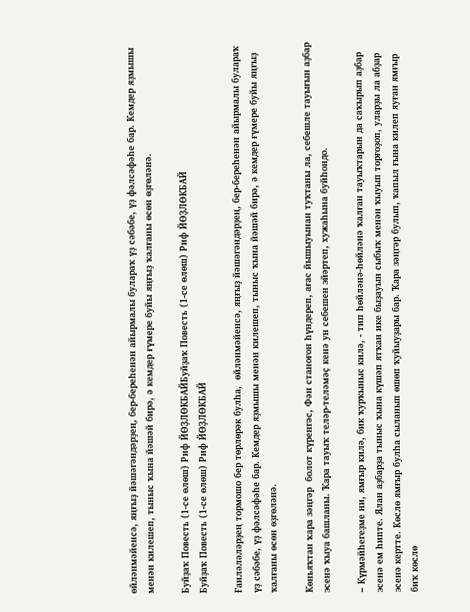өйләнмәйенсә, яңғыҙ йәшәгәндәрҙең, бер-береһенән айырмалы булараҡ үҙ сәбәбе, үҙ фәлсәфәһе бар. Кемдер яҙмышы менән килешеп, тыныс ҡына йәшәй бирә, ә кемдер ғүмере буйы яңғыҙ ҡалғаны өсөн өҙгөләнә.

Буйҙаҡ Повесть (1-се өлөш) Риф ЙӨҘЛӨКБАЙБуйҙаҡ Повесть (1-се өлөш) Риф ЙӨҘЛӨКБАЙ
Буйҙаҡ Повесть (1-се өлөш) Риф ЙӨҘЛӨКБАЙ

Ғаиләләләрҙең тормошо бер төрлөрәк булһа,  өйләнмәйенсә, яңғыҙ йәшәгәндәрҙең, бер-береһенән айырмалы булараҡ үҙ сәбәбе, үҙ фәлсәфәһе бар. Кемдер яҙмышы менән килешеп, тыныс ҡына йәшәй бирә, ә кемдер ғүмере буйы яңғыҙ ҡалғаны өсөн өҙгөләнә.

Көньяҡтан ҡара зәңгәр  болот күренгәс, Фән станоғон һүндереп, ағас йышыуынан туҡтаны ла, себешле тауығын аҙбар эсенә ҡыуа башланы. Ҡара тауыҡ теләр-теләмәҫ кенә ун себешен эйәртеп, хужаһына буйһондо.

– Күрмәйһегеҙме ни, ямғыр килә, бик ҡурҡыныс килә, - тип һөйләнә-һөйләнә ҡалған тауыҡтарын да саҡырып аҙбар эсенә ем һипте. Ялан аҙбарҙа тыныс ҡына күшәп ятҡан ике быҙауын сыбыҡ менән ҡыуып торғоҙоп, уларҙы ла абҙар эсенә кертте. Көслө ямғыр булһа сыланып өшөп ҡуйыуҙары бар. Ҡара зәңгәр булып, ҡапыл ғына килеп яуған ямғыр биҡ көслө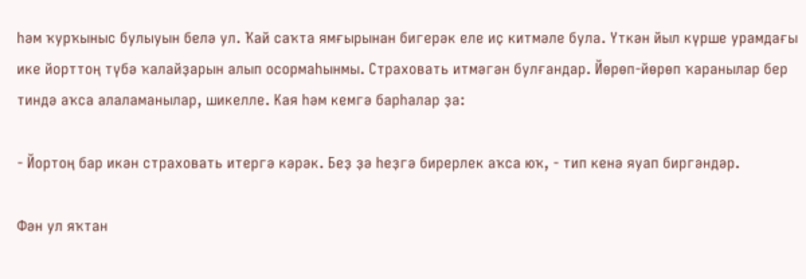һәм ҡурҡыныс булыуын белә ул. Ҡай саҡта ямғырынан бигерәк еле иҫ китмәле була. Үткән йыл күрше урамдағы ике йорттоң түбә ҡалайҙарын алып осормаһынмы. Страховать итмәгән булғандар. Йөрөп-йөрөп ҡаранылар бер тиндә аҡса алаламанылар, шикелле. Кая һәм кемгә барһалар ҙа:

- Йортоң бар икән страховать итергә кәрәк. Беҙ ҙә һеҙгә бирерлек аҡса юҡ, - тип кенә яуап биргәндәр.

Фән ул яҡтан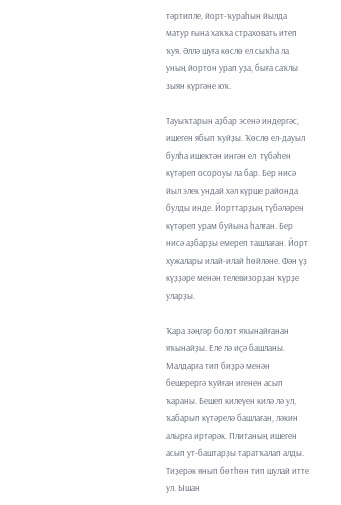тәртипле, йорт-ҡураһын йылда матур ғына хаҡҡа страховать итеп ҡуя. Әллә шуға көслө ел сыҡһа ла уның йортон урап уҙа, быға саҡлы зыян күргәне юҡ.

Тауыҡтарын аҙбар эсенә индергәс, ишеген ябып ҡуйҙы. Ҡөслө ел-дауыл булһа ишектән ингән ел  түбәһен күтәреп осороуы ла бар. Бер нисә йыл элек ундай хәл күрше районда булды инде. Йорттарҙың түбәләрен күтәреп урам буйына һалған. Бер нисә аҙбарҙы емереп ташлаған. Йорт хужалары илай-илай һөйләне. Фән үҙ күҙҙәре менән телевизорҙан ҡүрҙе уларҙы.

Ҡара зәңгәр болот яҡынайғанан яҡынайҙы. Еле лә иҫә башланы. Малдарға тип биҙрә менән бешерергә ҡуйған игенен асып ҡараны. Бешеп килеүен килә лә ул, ҡабарып күтәрелә башлаған, ләкин алырға иртәрәк. Плитаның ишеген асып ут-баштарҙы таратҡалап алды. Тиҙерәк янып бөтһөн тип шулай итте ул. Ышан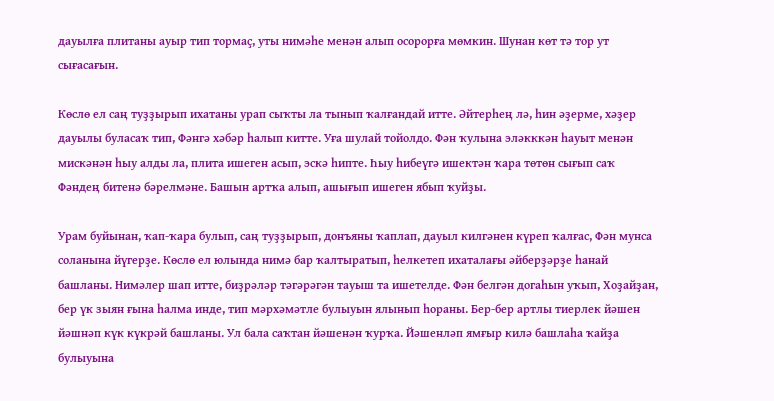дауылға плитаны ауыр тип тормаҫ, уты нимәһе менән алып осорорға мөмкин. Шунан көт тә тор ут сығасағын.

Көслө ел саң туҙҙырып ихатаны урап сыҡты ла тынып ҡалғандай итте. Әйтерһең лә, һин әҙерме, хәҙер дауылы буласаҡ тип, Фәнгә хәбәр һалып китте. Уға шулай тойолдо. Фән ҡулына эләкккән һауыт менән мискәнән һыу алды ла, плита ишеген асып, эскә һипте. Һыу һибеүгә ишектән ҡара төтөн сығып саҡ Фәндең битенә бәрелмәне. Башын артҡа алып, ашығып ишеген ябып ҡуйҙы.

Урам буйынан, ҡап-ҡара булып, саң туҙҙырып, донъяны ҡаплап, дауыл килгәнен күреп ҡалғас, Фән мунса соланына йүгерҙе. Көслө ел юлында нимә бар ҡалтыратып, һелкетеп ихаталағы әйберҙәрҙе һанай башланы. Нимәлер шап итте, биҙрәләр тәгәрәгән тауыш та ишетелде. Фән белгән догаһын уҡып, Хоҙайҙан, бер үк зыян ғына һалма инде, тип мәрхәмәтле булыуын ялынып һораны. Бер-бер артлы тиерлек йәшен йәшнәп күк күкрәй башланы. Ул бала саҡтан йәшенән ҡурҡа. Йәшенләп ямғыр килә башлаһа ҡайҙа булыуына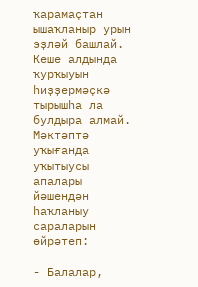ҡарамаҫтан ышаҡланыр урын эҙләй башлай. Кеше алдында ҡурҡыуын һиҙҙермәҫкә тырышһа ла булдыра алмай. Мәктәптә уҡығанда уҡытыусы апалары йәшендән һаҡланыу сараларын өйрәтеп:

- Балалар,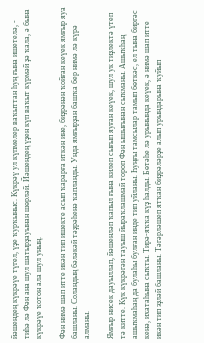йәшендең күкрәүе түгел, үҙе ҡурҡыныс. Күкрәү ул күпмелер ваҡыттан һуң ғына ишетелә, - тиһә лә Фән ана шул шатырҙауынан шөрләй. Йәшендең үҙен күп ваҡыт күрмәй ҙә ҡала, ә бына күкрәүе ҡотон ала шул уның.

Фән нимә шап итте икән тип ишекте асып ҡарарға иткән ине, биҙрәнән ҡойған кеүек ямғыр яуа башланы. Соландың бәләкәй тәҙрәһенә ҡапланды. Унда ямғырҙан башҡа бер нимә лә күрә алманы.

Ямғыр нисек дауыллап, йәшенләп ҡапыл ғына килеп сығып яуған кеүек, шул ук тиҙлектә үтеп тә китте. Күк күкрәгән тауыш йыраҡлашмай тороп Фән ышығынан сыҡманы. Ашыҡһаң ашыҡмаһаң да булаһы булған инде тип уйланы. Һуңғы тамсылар тамып бөткәс, ел тына биргәс кенә, ихатаһына сыҡты. Тирә-яҡҡа күҙ һалды. Бөтәһе лә урынында кеүек, ә нимә шап итте икән тип эҙләй башланы. Тәгәрләшеп ятҡан биҙрәләрҙе алып урындарына ҡуйып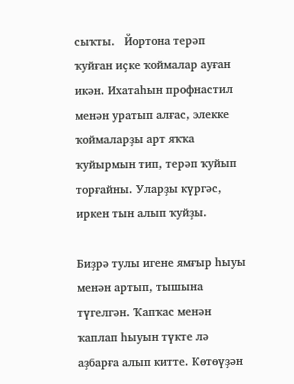сыҡты.   Йортона терәп ҡуйған иҫке ҡоймалар ауған икән. Ихатаһын профнастил менән уратып алғас, элекке ҡоймаларҙы арт яҡҡа ҡуйырмын тип, терәп ҡуйып торғайны. Уларҙы күргәс, иркен тын алып ҡуйҙы.

Биҙрә тулы игене ямғыр һыуы менән артып, тышына түгелгән. Ҡапҡас менән ҡаплап һыуын түкте лә аҙбарға алып китте. Көтөүҙән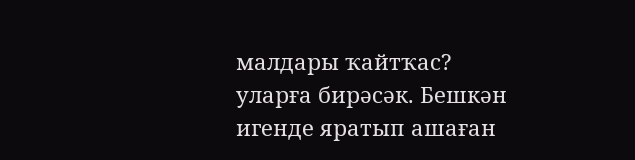малдары ҡайтҡас? уларға бирәсәк. Бешкән игенде яратып ашаған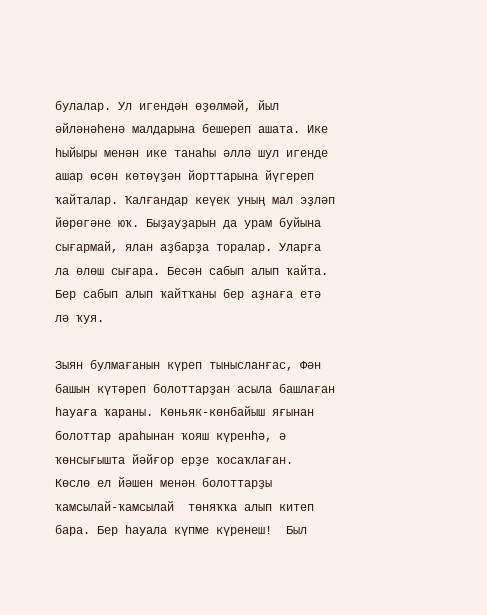булалар. Ул игендән өҙөлмәй, йыл әйләнәһенә малдарына бешереп ашата. Ике һыйыры менән ике танаһы әллә шул игенде ашар өсөн көтөүҙән йорттарына йүгереп ҡайталар. Ҡалғандар кеүек уның мал эҙләп йөрөгәне юҡ. Быҙауҙарын да урам буйына сығармай, ялан аҙбарҙа торалар. Уларға ла өлөш сығара. Бесән сабып алып ҡайта. Бер сабып алып ҡайтҡаны бер аҙнаға етә лә ҡуя.

Зыян булмағанын күреп тынысланғас, Фән башын күтәреп болоттарҙан асыла башлаған һауаға ҡараны. Көньяк-көнбайыш яғынан болоттар араһынан ҡояш күренһә, ә ҡөнсығышта йәйғор ерҙе ҡосаҡлаған.  Көслө ел йәшен менән болоттарҙы ҡамсылай-ҡамсылай  төняҡҡа алып китеп бара. Бер һауала күпме күренеш!  Был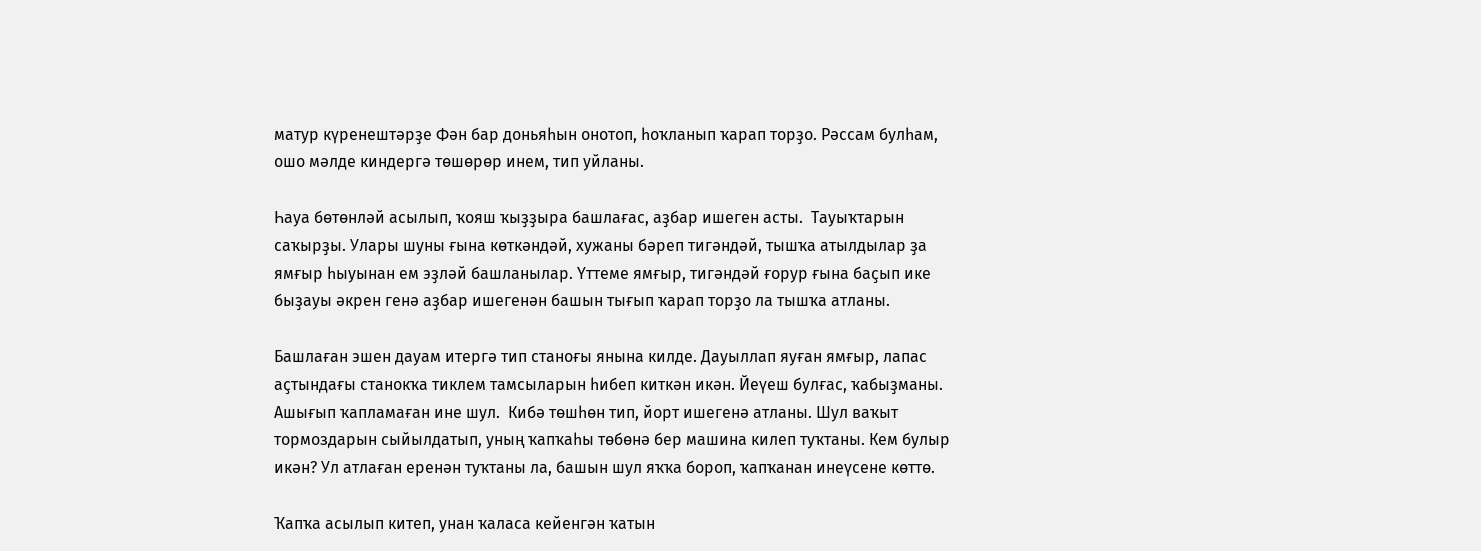матур күренештәрҙе Фән бар доньяһын онотоп, һоҡланып ҡарап торҙо. Рәссам булһам, ошо мәлде киндергә төшөрөр инем, тип уйланы.

Һауа бөтөнләй асылып, ҡояш ҡыҙҙыра башлағас, аҙбар ишеген асты.  Тауыҡтарын саҡырҙы. Улары шуны ғына көткәндәй, хужаны бәреп тигәндәй, тышҡа атылдылар ҙа ямғыр һыуынан ем эҙләй башланылар. Үттеме ямғыр, тигәндәй ғорур ғына баҫып ике быҙауы әкрен генә аҙбар ишегенән башын тығып ҡарап торҙо ла тышҡа атланы.

Башлаған эшен дауам итергә тип станоғы янына килде. Дауыллап яуған ямғыр, лапас аҫтындағы станокҡа тиклем тамсыларын һибеп киткән икән. Йеүеш булғас, ҡабыҙманы.  Ашығып ҡапламаған ине шул.  Кибә төшһөн тип, йорт ишегенә атланы. Шул ваҡыт тормоздарын сыйылдатып, уның ҡапҡаһы төбөнә бер машина килеп туҡтаны. Кем булыр икән? Ул атлаған еренән туҡтаны ла, башын шул яҡҡа бороп, ҡапҡанан инеүсене көттө.

Ҡапҡа асылып китеп, унан ҡаласа кейенгән ҡатын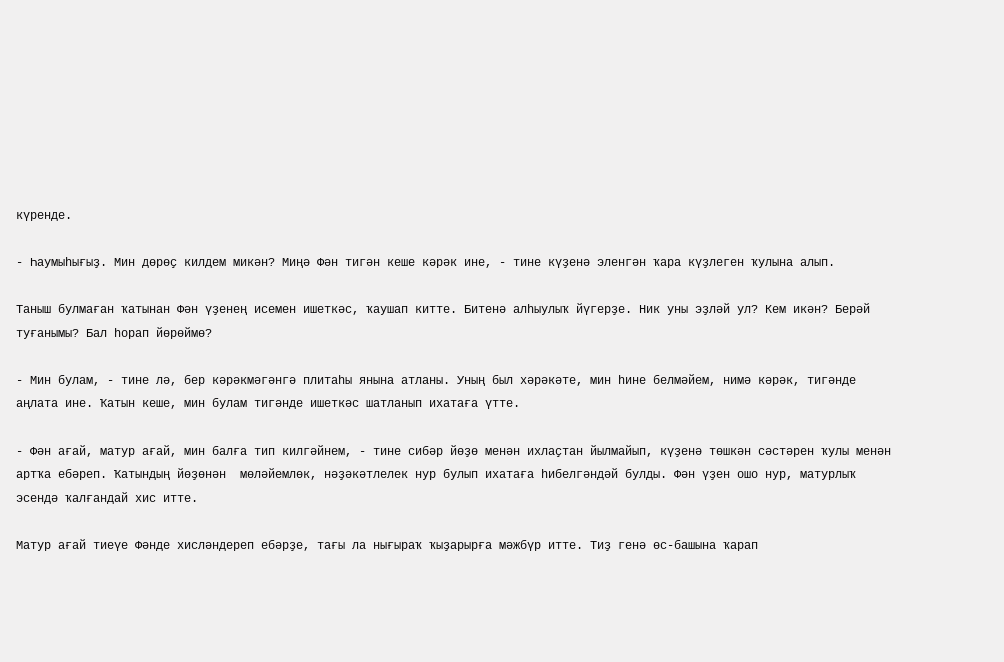күренде.

- Һаумыһығыҙ. Мин дөрөҫ килдем микән? Миңә Фән тигән кеше кәрәк ине, - тине күҙенә эленгән ҡара күҙлеген ҡулына алып.

Таныш булмаған ҡатынан Фән үҙенең исемен ишеткәс, ҡаушап китте. Битенә алһыулыҡ йүгерҙе. Ник уны эҙләй ул? Кем икән? Берәй туғанымы? Бал һорап йөрөймө?

- Мин булам, - тине лә, бер кәрәкмәгәнгә плитаһы янына атланы. Уның был хәрәкәте, мин һине белмәйем, нимә кәрәк, тигәнде аңлата ине. Ҡатын кеше, мин булам тигәнде ишеткәс шатланып ихатаға үтте.

- Фән ағай, матур ағай, мин балға тип килгәйнем, - тине сибәр йөҙө менән ихлаҫтан йылмайып, күҙенә төшкән сәстәрен ҡулы менән артҡа ебәреп. Ҡатындың йөҙөнән  мөләйемлөк, нәҙәкәтлелек нур булып ихатаға һибелгәндәй булды. Фән үҙен ошо нур, матурлыҡ эсендә ҡалғандай хис итте.

Матур ағай тиеүе Фәнде хисләндереп ебәрҙе, тағы ла нығыраҡ ҡыҙарырға мәжбүр итте. Тиҙ генә өс-башына ҡарап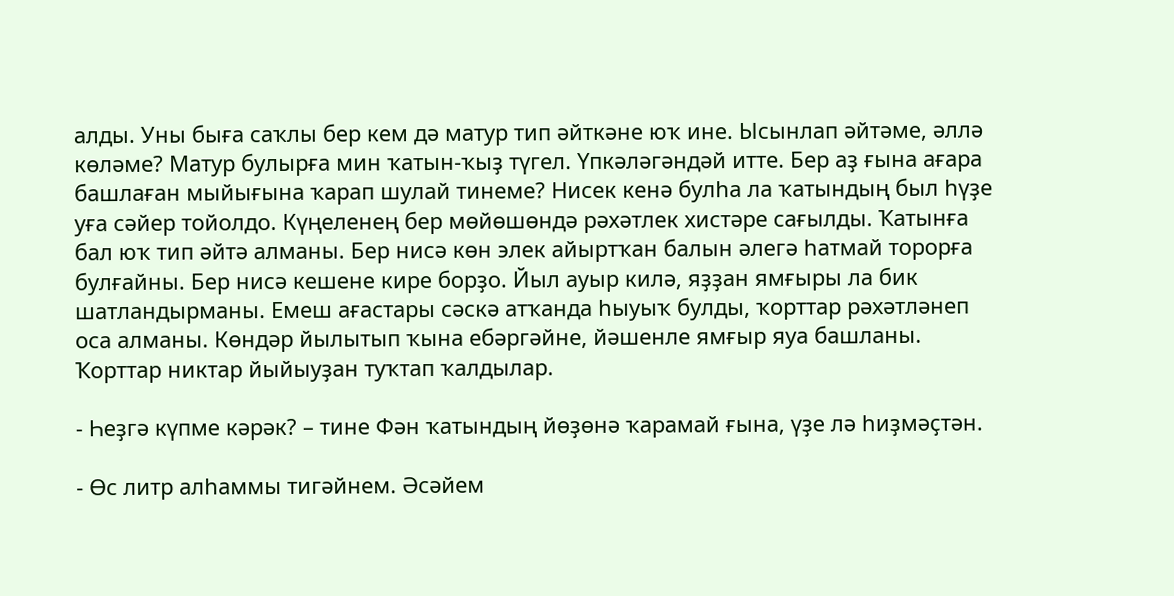алды. Уны быға саҡлы бер кем дә матур тип әйткәне юҡ ине. Ысынлап әйтәме, әллә көләме? Матур булырға мин ҡатын-ҡыҙ түгел. Үпкәләгәндәй итте. Бер аҙ ғына ағара башлаған мыйығына ҡарап шулай тинеме? Нисек кенә булһа ла ҡатындың был һүҙе уға сәйер тойолдо. Күңеленең бер мөйөшөндә рәхәтлек хистәре сағылды. Ҡатынға бал юҡ тип әйтә алманы. Бер нисә көн элек айыртҡан балын әлегә һатмай торорға булғайны. Бер нисә кешене кире борҙо. Йыл ауыр килә, яҙҙан ямғыры ла бик шатландырманы. Емеш ағастары сәскә атҡанда һыуыҡ булды, ҡорттар рәхәтләнеп оса алманы. Көндәр йылытып ҡына ебәргәйне, йәшенле ямғыр яуа башланы. Ҡорттар никтар йыйыуҙан туҡтап ҡалдылар.

- Һеҙгә күпме кәрәк? – тине Фән ҡатындың йөҙөнә ҡарамай ғына, үҙе лә һиҙмәҫтән.

- Өс литр алһаммы тигәйнем. Әсәйем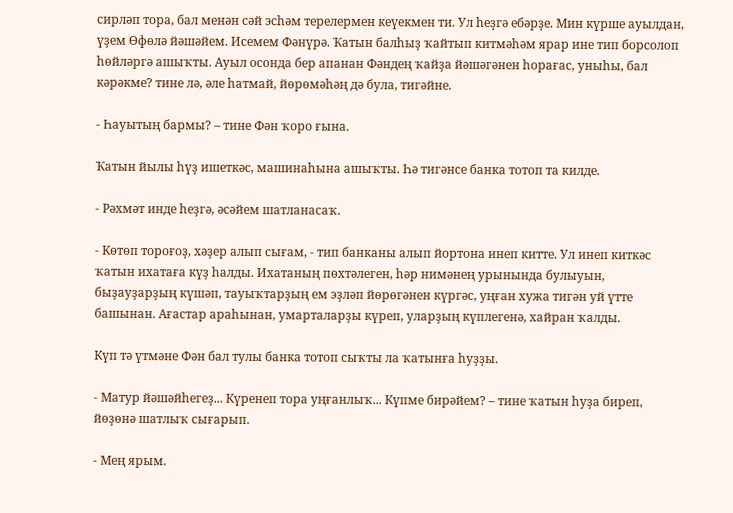сирләп тора, бал менән сәй эсһәм терелермен кеүекмен ти. Ул һеҙгә ебәрҙе. Мин күрше ауылдан, үҙем Өфөлә йәшәйем. Исемем Фәнүрә. Ҡатын балһыҙ ҡайтып китмәһәм ярар ине тип борсолоп һөйләргә ашыҡты. Ауыл осонда бер апанан Фәндең ҡайҙа йәшәгәнен һорағас, уныһы, бал кәрәкме? тине лә, әле һатмай, йөрөмәһәң дә була, тигәйне.

- Һауытың бармы? – тине Фән ҡоро ғына.

Ҡатын йылы һүҙ ишеткәс, машинаһына ашыҡты. Һә тигәнсе банка тотоп та килде.

- Рәхмәт инде һеҙгә, әсәйем шатланасаҡ.

- Көтөп тороғоҙ, хәҙер алып сығам, - тип банканы алып йортона инеп китте. Ул инеп киткәс ҡатын ихатаға күҙ һалды. Ихатаның пөхтәлеген, hәр нимәнең урынында булыуын, быҙауҙарҙың күшәп, тауыҡтарҙың ем эҙләп йөрөгәнен күргәс, уңған хужа тигән уй үтте башынан. Ағастар араһынан, умарталарҙы күреп, уларҙың күплегенә, хайран ҡалды.

Күп тә үтмәне Фән бал тулы банка тотоп сыҡты ла ҡатынға һуҙҙы.

- Матур йәшәйһегеҙ... Күренеп тора уңғанлыҡ... Күпме бирәйем? – тине ҡатын һуҙа биреп, йөҙөнә шатлыҡ сығарып.

- Мең ярым.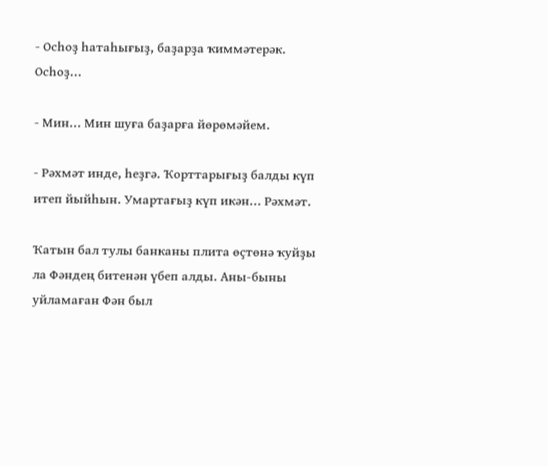- Осһоҙ һатаһығыҙ, баҙарҙа ҡиммәтерәк. Осһоҙ...

- Мин... Мин шуға баҙарға йөрөмәйем.

- Рәхмәт инде, һеҙгә. Ҡорттарығыҙ балды күп итеп йыйһын. Умартағыҙ күп икән... Рәхмәт.

Ҡатын бал тулы банканы плита өҫтөнә ҡуйҙы ла Фәндең битенән үбеп алды. Аны-быны уйламаған Фән был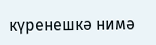күренешкә нимә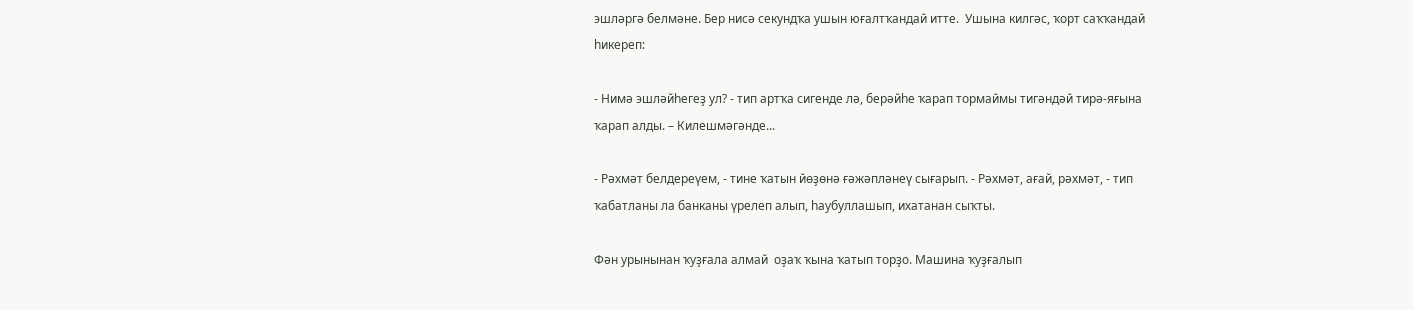эшләргә белмәне. Бер нисә секундҡа ушын юғалтҡандай итте.  Ушына килгәс, ҡорт саҡҡандай һикереп:

- Нимә эшләйһегеҙ ул? - тип артҡа сигенде лә, берәйһе ҡарап тормаймы тигәндәй тирә-яғына ҡарап алды. – Килешмәгәнде...

- Рәхмәт белдереүем, - тине ҡатын йөҙөнә ғәжәпләнеү сығарып. - Рәхмәт, ағай, рәхмәт, - тип ҡабатланы ла банканы үрелеп алып, һаубуллашып, ихатанан сыҡты.

Фән урынынан ҡуҙғала алмай  оҙаҡ ҡына ҡатып торҙо. Машина ҡуҙғалып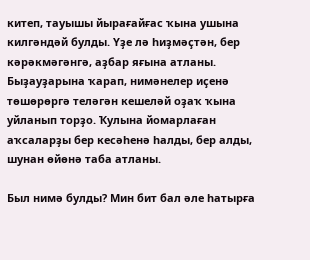китеп, тауышы йырағайғас ҡына ушына килгәндәй булды. Үҙе лә һиҙмәҫтән, бер кәрәкмәгәнгә, аҙбар яғына атланы. Быҙауҙарына ҡарап, нимәнелер иҫенә төшөрөргә теләгән кешеләй оҙаҡ ҡына уйланып торҙо. Ҡулына йомарлаған аҡсаларҙы бер кесәһенә һалды, бер алды, шунан өйөнә таба атланы.

Был нимә булды? Мин бит бал әле һатырға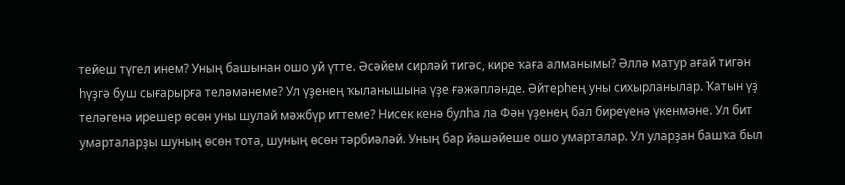тейеш түгел инем? Уның башынан ошо уй үтте. Әсәйем сирләй тигәс, кире ҡаға алманымы? Әллә матур ағай тигән һүҙгә буш сығарырға теләмәнеме? Ул үҙенең ҡыланышына үҙе ғәжәпләнде. Әйтерһең уны сихырланылар. Ҡатын үҙ теләгенә ирешер өсөн уны шулай мәжбүр иттеме? Нисек кенә булһа ла Фән үҙенең бал биреүенә үкенмәне. Ул бит умарталарҙы шуның өсөн тота, шуның өсөн тәрбиәләй. Уның бар йәшәйеше ошо умарталар. Ул уларҙан башҡа был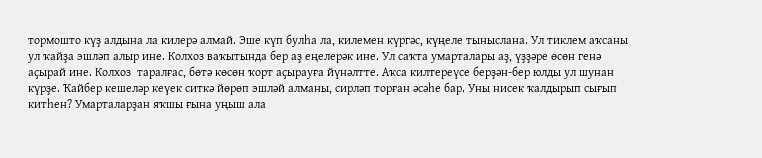тормошто күҙ алдына ла килерә алмай. Эше күп булһа ла, килемен күргәс, күңеле тыныслана. Ул тиклем аҡсаны ул ҡайҙа эшләп алыр ине. Колхоз ваҡытында бер аҙ еңелерәк ине. Ул саҡта умарталары аҙ, үҙҙәре өсөн генә аҫырай ине. Колхоз  таралғас, бөтә көсөн ҡорт аҫырауға йүнәлтте. Аҡса килтереүсе берҙән-бер юлды ул шунан күрҙе. Ҡайбер кешеләр кеүек ситкә йөрөп эшләй алманы, сирләп торған әсәһе бар. Уны нисек ҡалдырып сығып китһен? Умарталарҙан яҡшы ғына уңыш ала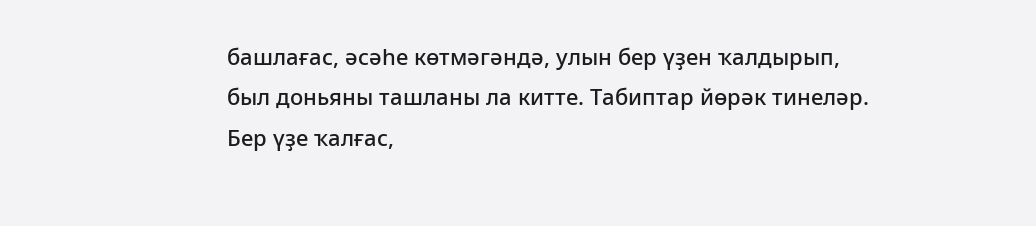башлағас, әсәһе көтмәгәндә, улын бер үҙен ҡалдырып, был доньяны ташланы ла китте. Табиптар йөрәк тинеләр. Бер үҙе ҡалғас,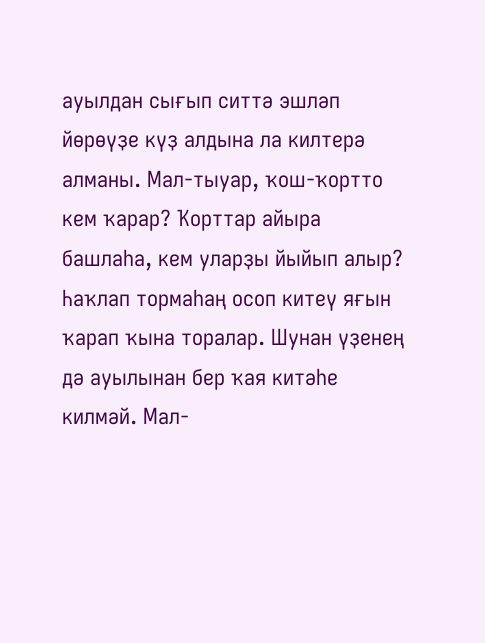ауылдан сығып ситтә эшләп йөрөүҙе күҙ алдына ла килтерә алманы. Мал-тыуар, ҡош-ҡортто кем ҡарар? Ҡорттар айыра башлаһа, кем уларҙы йыйып алыр? Һаҡлап тормаһаң осоп китеү яғын ҡарап ҡына торалар. Шунан үҙенең дә ауылынан бер ҡая китәһе килмәй. Мал-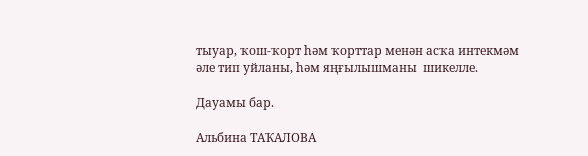тыуар, ҡош-ҡорт һәм ҡорттар менән асҡа интекмәм әле тип уйланы, һәм яңғылышманы  шикелле.

Дауамы бар.

Альбина ТАҠАЛОВА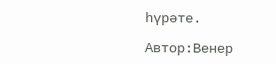һүрәте.

Автор:Венер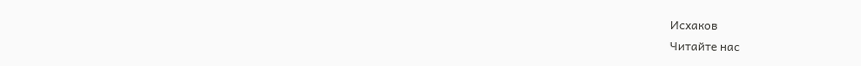Исхаков
Читайте нас